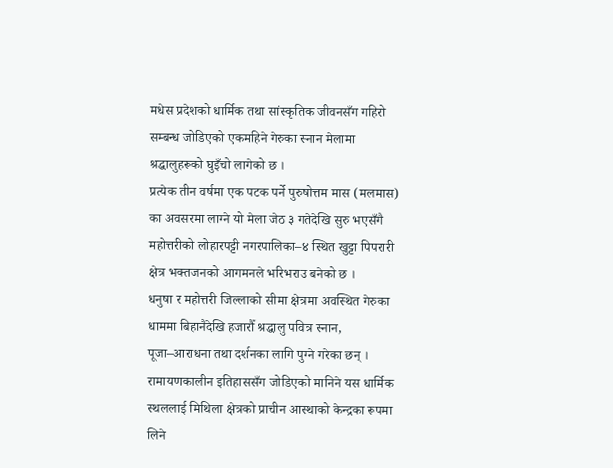मधेस प्रदेशको धार्मिक तथा सांस्कृतिक जीवनसँग गहिरो सम्बन्ध जोडिएको एकमहिने गेरुका स्नान मेलामा श्रद्धालुहरूको घुइँचो लागेको छ ।
प्रत्येक तीन वर्षमा एक पटक पर्ने पुरुषोत्तम मास (मलमास) का अवसरमा लाग्ने यो मेला जेठ ३ गतेदेखि सुरु भएसँगै महोत्तरीको लोहारपट्टी नगरपालिका–४ स्थित खुट्टा पिपरारी क्षेत्र भक्तजनको आगमनले भरिभराउ बनेको छ ।
धनुषा र महोत्तरी जिल्लाको सीमा क्षेत्रमा अवस्थित गेरुका धाममा बिहानैदेखि हजारौँ श्रद्धालु पवित्र स्नान, पूजा–आराधना तथा दर्शनका लागि पुग्ने गरेका छन् । रामायणकालीन इतिहाससँग जोडिएको मानिने यस धार्मिक स्थललाई मिथिला क्षेत्रको प्राचीन आस्थाको केन्द्रका रूपमा लिने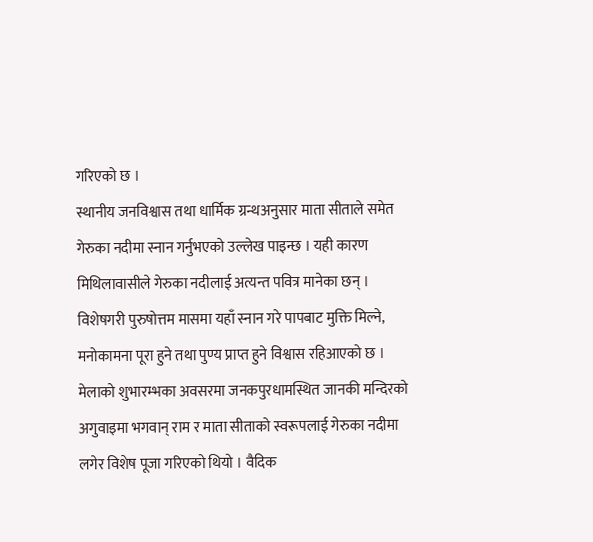गरिएको छ ।
स्थानीय जनविश्वास तथा धार्मिक ग्रन्थअनुसार माता सीताले समेत गेरुका नदीमा स्नान गर्नुभएको उल्लेख पाइन्छ । यही कारण मिथिलावासीले गेरुका नदीलाई अत्यन्त पवित्र मानेका छन् । विशेषगरी पुरुषोत्तम मासमा यहाँ स्नान गरे पापबाट मुक्ति मिल्ने, मनोकामना पूरा हुने तथा पुण्य प्राप्त हुने विश्वास रहिआएको छ ।
मेलाको शुभारम्भका अवसरमा जनकपुरधामस्थित जानकी मन्दिरको अगुवाइमा भगवान् राम र माता सीताको स्वरूपलाई गेरुका नदीमा लगेर विशेष पूजा गरिएको थियो । वैदिक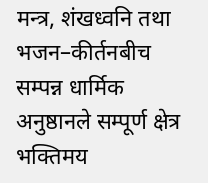मन्त्र, शंखध्वनि तथा भजन–कीर्तनबीच सम्पन्न धार्मिक अनुष्ठानले सम्पूर्ण क्षेत्र भक्तिमय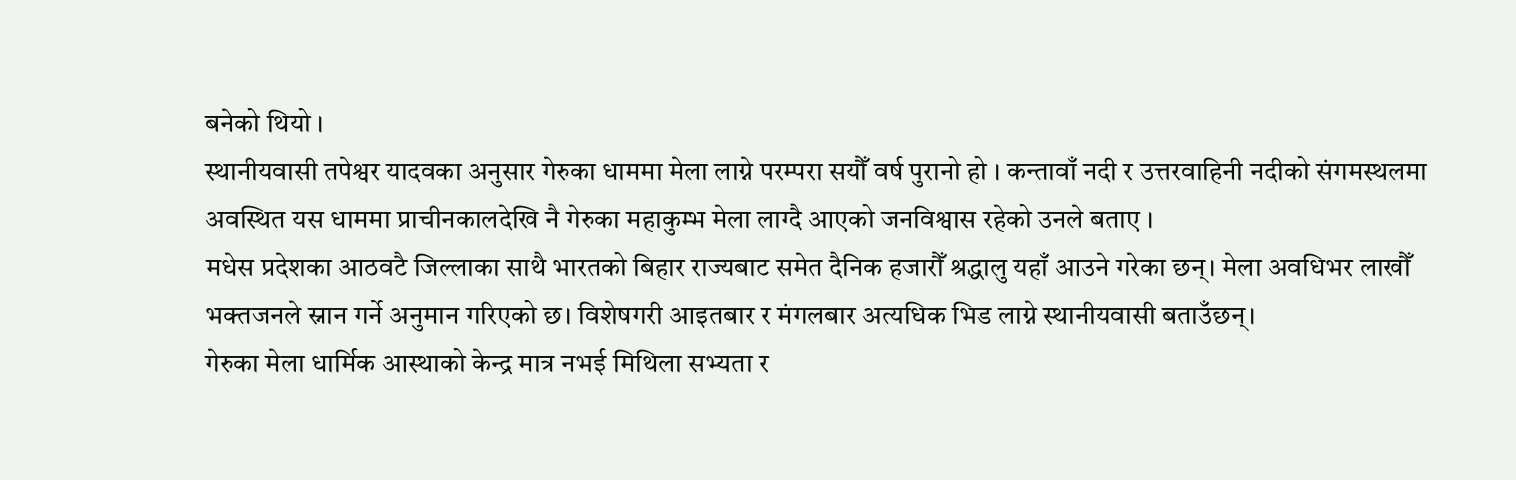बनेको थियो ।
स्थानीयवासी तपेश्वर यादवका अनुसार गेरुका धाममा मेला लाग्ने परम्परा सयौँ वर्ष पुरानो हो । कन्तावाँ नदी र उत्तरवाहिनी नदीको संगमस्थलमा अवस्थित यस धाममा प्राचीनकालदेखि नै गेरुका महाकुम्भ मेला लाग्दै आएको जनविश्वास रहेको उनले बताए ।
मधेस प्रदेशका आठवटै जिल्लाका साथै भारतको बिहार राज्यबाट समेत दैनिक हजारौँ श्रद्धालु यहाँ आउने गरेका छन्। मेला अवधिभर लाखौँ भक्तजनले स्नान गर्ने अनुमान गरिएको छ। विशेषगरी आइतबार र मंगलबार अत्यधिक भिड लाग्ने स्थानीयवासी बताउँछन्।
गेरुका मेला धार्मिक आस्थाको केन्द्र मात्र नभई मिथिला सभ्यता र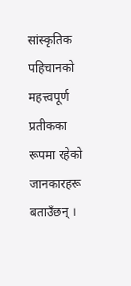सांस्कृतिक पहिचानको महत्त्वपूर्ण प्रतीकका रूपमा रहेको जानकारहरू बताउँछन् ।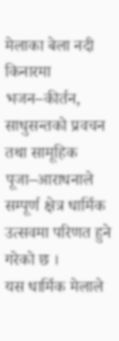मेलाका बेला नदी किनारमा भजन–कीर्तन, साधुसन्तको प्रवचन तथा सामूहिक पूजा–आराधनाले सम्पूर्ण क्षेत्र धार्मिक उत्सवमा परिणत हुने गरेको छ ।
यस धार्मिक मेलाले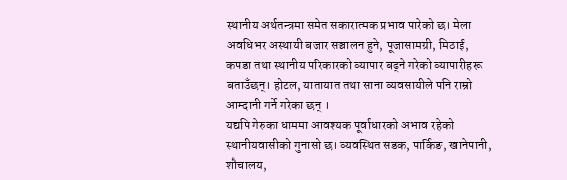स्थानीय अर्थतन्त्रमा समेत सकारात्मक प्रभाव पारेको छ। मेला अवधिभर अस्थायी बजार सञ्चालन हुने, पूजासामग्री, मिठाई, कपडा तथा स्थानीय परिकारको व्यापार बढ्ने गरेको व्यापारीहरू बताउँछन्। होटल, यातायात तथा साना व्यवसायीले पनि राम्रो आम्दानी गर्ने गरेका छन् ।
यद्यपि गेरुका धाममा आवश्यक पूर्वाधारको अभाव रहेको स्थानीयवासीको गुनासो छ। व्यवस्थित सडक, पार्किङ, खानेपानी, शौचालय,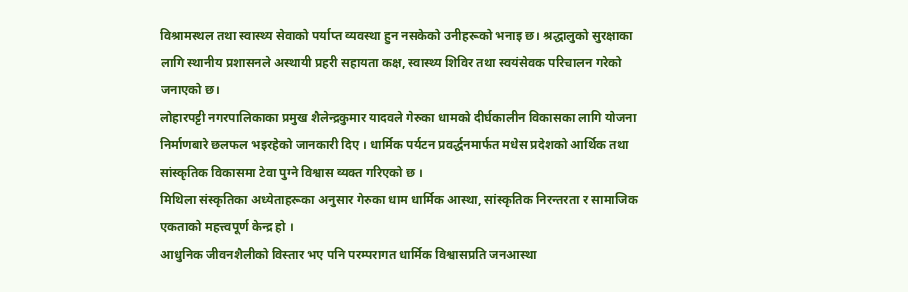विश्रामस्थल तथा स्वास्थ्य सेवाको पर्याप्त व्यवस्था हुन नसकेको उनीहरूको भनाइ छ। श्रद्धालुको सुरक्षाका लागि स्थानीय प्रशासनले अस्थायी प्रहरी सहायता कक्ष, स्वास्थ्य शिविर तथा स्वयंसेवक परिचालन गरेको जनाएको छ।
लोहारपट्टी नगरपालिकाका प्रमुख शैलेन्द्रकुमार यादवले गेरुका धामको दीर्घकालीन विकासका लागि योजना निर्माणबारे छलफल भइरहेको जानकारी दिए । धार्मिक पर्यटन प्रवर्द्धनमार्फत मधेस प्रदेशको आर्थिक तथा सांस्कृतिक विकासमा टेवा पुग्ने विश्वास व्यक्त गरिएको छ ।
मिथिला संस्कृतिका अध्येताहरूका अनुसार गेरुका धाम धार्मिक आस्था, सांस्कृतिक निरन्तरता र सामाजिक एकताको महत्त्वपूर्ण केन्द्र हो ।
आधुनिक जीवनशैलीको विस्तार भए पनि परम्परागत धार्मिक विश्वासप्रति जनआस्था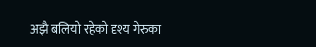अझै बलियो रहेको दृश्य गेरुका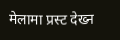मेलामा प्रस्ट देख्न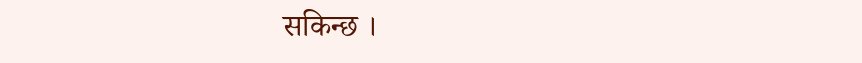सकिन्छ ।